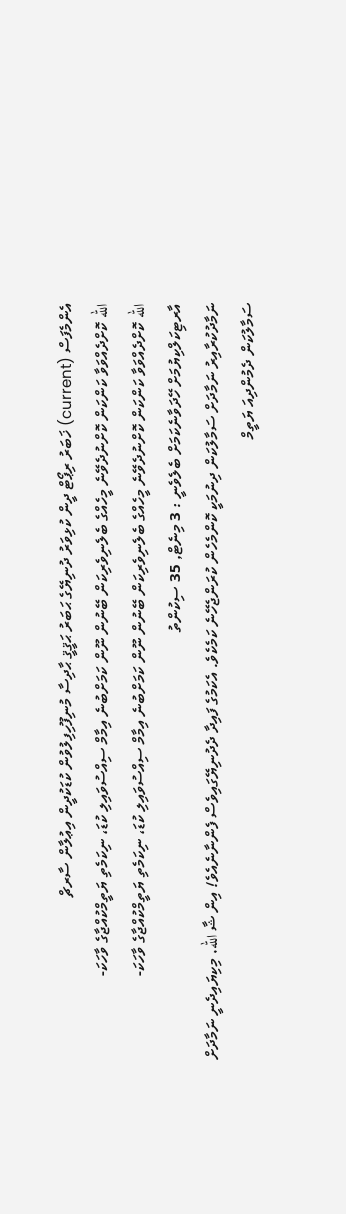އެންމެފަސް (current) ޚަބަރު ރިޕޯޓް ދީން ކުޅިވަރު ދުނިޔޭގެ ޙަބަރު ޙަޤީޤީ ޙާދިސާ މުނިފޫހިފިލުވުން ކުޑަކުދީން އިޢުލާން ސާރޗް
الله ކޮށްދެއްވަވާ ކަންކަން ކޮށްނުދެވޭނެ މީހެއްގެ ބެލެނިވެރިކަން ބޭނުން ނޫން ކަމަށްބުނެ އިމާމް ސިއްސުވައިލި ކުޑަ، ނިކަމެތި ޔަތީމްކުއްޖާގެ ވާހަކަ-
الله ކޮށްދެއްވަވާ ކަންކަން ކޮށްނުދެވޭނެ މީހެއްގެ ބެލެނިވެރިކަން ބޭނުން ނޫން ކަމަށްބުނެ އިމާމް ސިއްސުވައިލި ކުޑަ، ނިކަމެތި ޔަތީމްކުއްޖާގެ ވާހަކަ-
އާރޓިކަލްކިޔުމަށް ހޭދަވާނެކަމަށް ބެލެވެނީ : 3 މިނެޓް, 35 ސިކުންތު
ނަމާދުކުރާއިރު ނަމާދަށް ސަމާލުކަން ދިނުމަކީ ކޮންމެހެން ކުރަންޖެހޭނެ ކަމެކެވެ. އެކަމުގެ ފައިދާ ދެދުނިޔޭގައިވެސް ފެންނާނެއެވެ! އިން ޝާ الله. މިކިޔައިދެނީ ނަމާދަށް ސަމާލުކަން ދެމުންދިއަ ޔަތީމް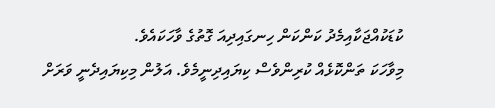ކުޑަކުއްޖަކާއިމެދު ކަންކަން ހިނގައިދިއަ ގޮތުގެ ވާހަކައެވެ.
މިވާހަކަ ތަންކޮޅެއް ކުރިންވެސް ކިޔައިދިނީމެވެ. އަލުން މިކިޔައިދެނީ ވަރަށް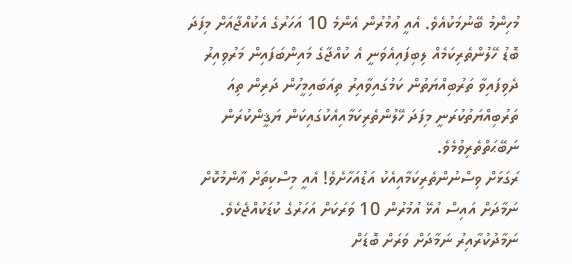މުހިންމު ބޭނުމަކުއެވެ. އެއީ ޢުމުރުން އެންމެ 10 އަހަރުގެ އެކުއްޖާއަށް މިފަދަ ބޮޑު ހޭލުންތެރިކަމެއް ލިބިފައިއެވަނީ އެ ކުއްޖާގެ މައިންބަފައިން މަރުވިއިރު ދެވިފައިވާ ތަރުބިއްޔަތުން ކަމުގައިވާއިރު ތިއަބައިމީހުން ދަރިން ތިއަ ތަރުބިއްޔަތުކުރަނީ މިފަދަ ހޭލުންތެރިކަމާއިއެކުގައިކަން ޔަޤީންކުރަން ނަބޭޙަތްތެރިވުމެވެ.
ރަގަޅަށް ވިސްނުންތެރިކަމާއިއެކު އަޑުއަހާށެވެ! އެއީ މިސްކިތަށް ޢާންމުކޮށް ނަމާދަށް އައިސް އުޅޭ އުމުރުން 10 ވަރަކަށް އަހަރުގެ ކުޑަކުއްޖެކެވެ. ނަމާދުކުރާއިރު ނަމާދަށް ވަރަށް ބޮޑަށް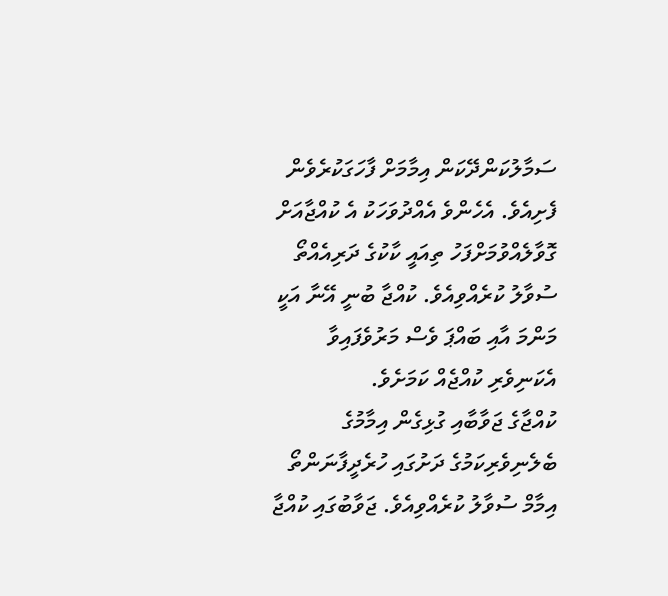ސަމާލުކަންދޭކަން އިމާމަށް ފާހަގަކުރެވެން ފެށިއެވެ. އެހެންވެ އެއްދުވަހަކު އެ ކުއްޖާއަށް ގޮވާލެއްވުމަށްފަހު ތިއައީ ކާކުގެ ދަރިއެއްތޯ ސުވާލު ކުރެއްވިއެވެ. ކުއްޖާ ބުނީ އޭނާ އަކީ މަންމަ އާއި ބައްޕަ ވެސް މަރުވެފައިވާ އެކަނިވެރި ކުއްޖެއް ކަމަށެވެ.
ކުއްޖާގެ ޖަވާބާއި ގުޅިގެން އިމާމުގެ ބެލެނިވެރިކަމުގެ ދަށުގައި ހުރެދީފާނަންތޯ އިމާމް ސުވާލު ކުރެއްވިއެވެ. ޖަވާބުގައި ކުއްޖާ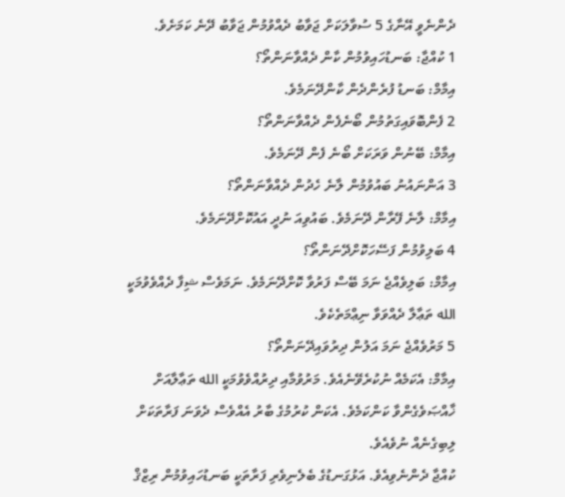ދެންނެވީ އޭނާގެ 5 ސުވާލަކަށް ޖަވާބު ދެއްވުމުން ޖަވާބު ދޭނެ ކަމަށެވެ.
1 ކުއްޖާ: ބަނޑުހައިވުމުން ކާން ދެއްވާނަންތޯ؟
އިމާމް: ބަނޑު ފުރެންދެން ކާންދޭނަމެވެ.
2 ފެންބޮވައިގަތުމުން ބޯނެފެން ދެއްވާނަންތޯ؟
އިމާމް: ބޭނުން ވަރަކަށް ބޯނެ ފެން ދޭނަމެވެ.
3 އަންނައުނު ބައުވުމުން ލާނެ ހެދުން ދެއްވާނަންތޯ؟
އިމާމް: ލާނެ ފޭރާން ދޭނަމެވެ. ބައުވިއަ ނުދީ އައުކޮށްދޭނަމެވެ.
4 ބަލިވުމުން ފަސޭހަކޮށްދޭނަންތޯ؟
އިމާމް: ބަލިވެއްޖެ ނަމަ ބޭސް ފަރުވާ ކޮށްދޭނަމެވެ. ނަމަވެސް ޝިފާ ދެއްވެވުމަކީ الله ތަޢާލާ ދެއްވަވާ ނިޢްމަތެކެވެ.
5 މަރުވެއްޖެ ނަމަ އަލުން ދިރުވައިދޭނަންތޯ؟
އިމާމް: އެކަމެއް ނުކުރެވޭނެއެވެ. މަރުވުމާއި ދިރުއްވެވުމަކީ الله ތަޢާލާއަށް ޚާއްޞަވެގެންވާ ކަންކަމެވެ. އެކަން ކުރުމުގެ ބާރު އެއްވެސް ދެވަނަ ފަރާތަކަށް ލިބިގެނެއް ނުވެއެވެ.
ކުއްޖާ ދެންނެވިއެވެ. އަޅުގަނޑުގެ ބެލެނިވެރި ފަރާތަކީ ބަނޑުހައިވުމުން ރިޒްޤް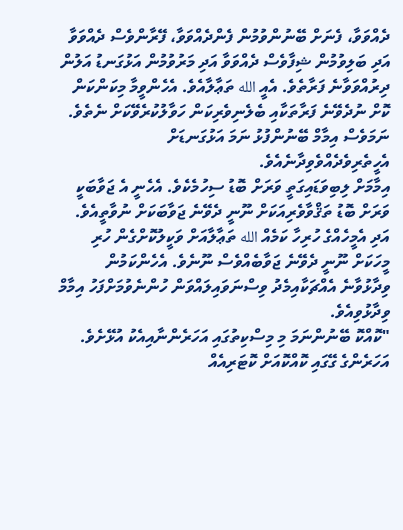ދެއްވަވާ، ފެނަށް ބޭނުންވުމުން ފެންދެއްވަވާ، ފޭރާންވެސް ދެއްވަވާ އަދި ބަލިވުމުން ޝިފާވެސް ދެއްވަވާ އަދި މަރުވުމުން އަޅުގަނޑު އަލުން ދިރުއްވަވާނެ ފަރާތެވެ. އެއީ الله ތަޢާލާއެވެ. އެހެންވީމާ މިކަންކަން ކޮށް ނުދެވޭނެ ފަރާތަކާއި ބެލެނިވެރިކަން ހަވާލުކުރެވޭކަށް ނެތެވެ. ނަމަވެސް އިމާމް ބޭނުންފުޅު ނަމަ އަޅުގަނޑަށް އެހީތެރިވެދެއްވެވިދާނެއެވެ.
އިމާމަށް ލިބިވަޑައިގަތީ ވަރަށް ބޮޑު ސިހުމެކެވެ. އެހެނީ އެ ޖަވާބަކީ ވަރަށް ބޮޑު ތަޤްވާވެރިއަކަށް ނޫނީ ދެވޭނެ ޖަވާބަކަށް ނުވާތީއެވެ. އަދި އެމީހެއްގެ ހުރިހާ ކަމެއް الله ތަޢާލާއަށް ވަކީލުކޮށްގެން ހުރި މީހަކަށް ނޫނީ ދެވޭނެ ޖަވާބެއްވެސް ނޫނެވެ. އެހެންކަމުން ވިދާޅުވާނެ އެއްޗަކާއިމެދު ވިސްނަވައިލައްވަން ހުންނެވުމަށްފަހު އިމާމް ވިދާޅުވިއެވެ.
"ކޮއްކޮ ބޭނުންނަމަ މި މިސްކިތުގައި އަހަރެންނާއިއެކު އުޅޭށެވެ. އަހަރެންގެ ގޭގައި ކޮއްކޮއަށް ކޮޓަރިއެއް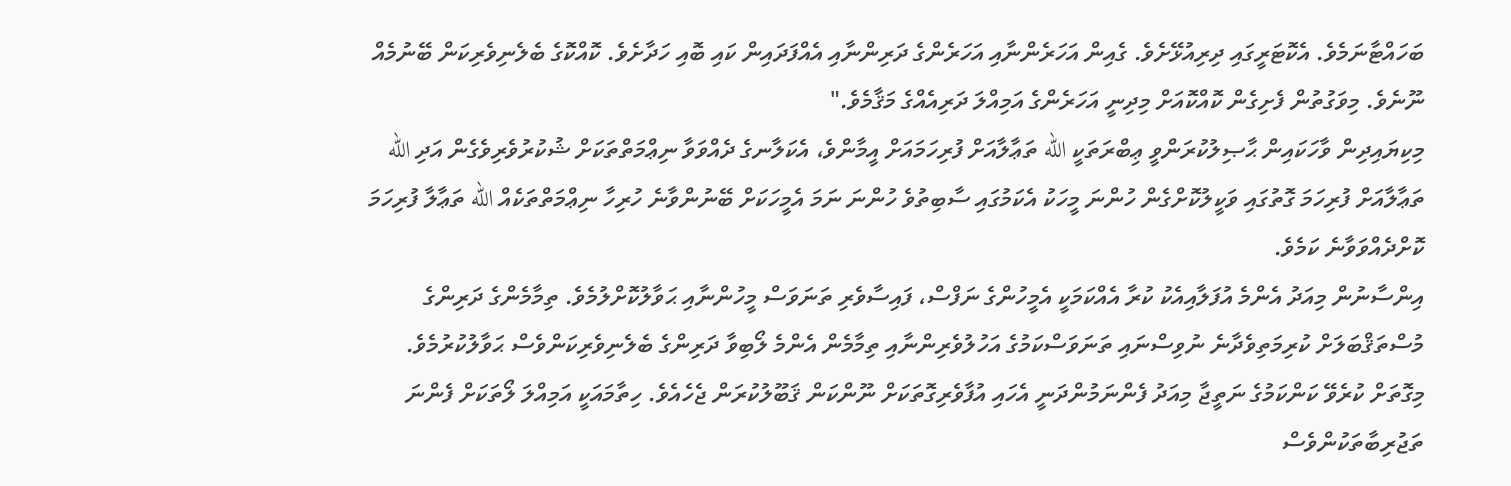ބަހައްޓާނަމެވެ. އެކޮޓަރީގައި ދިރިއުޅޭށެވެ. ގެއިން އަހަރެންނާއި އަހަރެންގެ ދަރިންނާއި އެއްފަދައިން ކައި ބޮއި ހަދާށެވެ. ކޮއްކޮގެ ބެލެނިވެރިކަން ބޭނުމެއް ނޫނެވެ. މިވަގުތުން ފެށިގެން ކޮއްކޮއަށް މިދިނީ އަހަރެންގެ އަމިއްލަ ދަރިއެއްގެ މަޤާމެވެ."
މިކިޔައިދިން ވާހަކައިން ޙާޞިލުކުރަންވީ ޢިބްރަތަކީ الله ތަޢާލާއަށް ފުރިހަމައަށް އީމާންވެ، އެކަލާނގެ ދެއްވަވާ ނިޢްމަތްތަކަށް ޝުކުރުވެރިވެގެން އަދި الله ތަޢާލާއަށް ފުރިހަމަ ގޮތުގައި ވަކީލުކޮށްގެން ހުންނަ މީހަކު އެކަމުގައި ސާބިތުވެ ހުންނަ ނަމަ އެމީހަކަށް ބޭނުންވާނެ ހުރިހާ ނިޢްމަތްތަކެއް الله ތަޢާލާ ފުރިހަމަ ކޮށްދެއްވަވާނެ ކަމެވެ.
އިންސާނުން މިއަދު އެންމެ އުފަލާއިއެކު ކުރާ އެއްކަމަކީ އެމީހުންގެ ނަފްސް، ފައިސާވެރި ތަނަވަސް މީހުންނާއި ޙަވާލުކޮށްލުމެވެ. ތިމާމެންގެ ދަރިންގެ މުސްތަޤްބަލަށް ކުރިމަތިވެދާނެ ނުވިސްނައި ތަނަވަސްކަމުގެ އަހުލުވެރިންނާއި ތިމާމެން އެންމެ ލޯބިވާ ދަރިންގެ ބެލެނިވެރިކަންވެސް ޙަވާލުކުރުމެވެ.
މިގޮތަށް ކުރެވޭ ކަންކަމުގެ ނަތީޖާ މިއަދު ފެންނަމުންދަނީ އެހައި އުފާވެރިގޮތަކަށް ނޫންކަން ޤަބޫލުކުރަން ޖެހެއެވެ. ހިތާމައަކީ އަމިއްލަ ލޯތަކަށް ފެންނަ ތަޖުރިބާތަކުންވެސް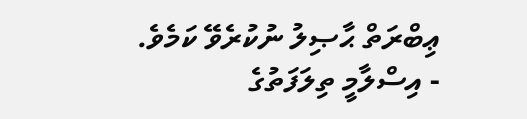ޢިބްރަތް ޙާޞިލު ނުކުރެވޭ ކަމެވެ.
- އިސްލާމީ ތިލަފަތުގެ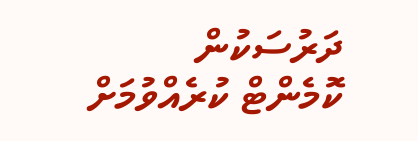ދަރުސަކުން
ކޮމެންޓް ކުރެއްވުމަށް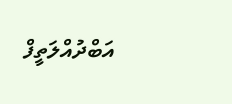އަބްދުއްލަތީފް